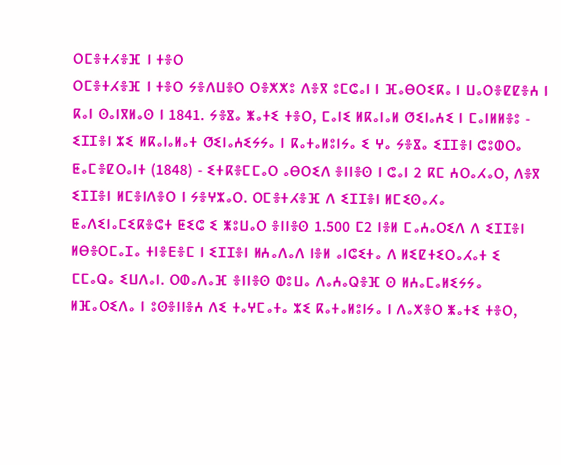ⵔⵎⴻⵜⵃⴻⴼ ⵏ ⵜⴻⵔ
ⵔⵎⴻⵜⵃⴻⴼ ⵏ ⵜⴻⵔ ⵢⴻⴷⵡⴻⵔ ⵔⴻⵅⵅⵓ ⴷⴻⴳ ⵓⵎⵛⴰⵏ ⵏ ⴼⴰⴱⵔⵉⴽⴰ ⵏ ⵡⴰⵔⴻⵇⵇⴻⵄ ⵏ ⴽⴰⵏ ⵙⴰⵏⴳⵍⴰⵙ ⵏ 1841. ⵢⴻⴵⴰ ⵥⴰⵜⵉ ⵜⴻⵔ, ⵎⴰⵏⵉ ⵍⴽⴰⵏⴰⵍ ⵚⵉⵏⴰⵄⵉ ⵏ ⵎⴰⵏⵍⵍⴻⵓ - ⵉⵊⵊⴻⵏ ⵣⵉ ⵍⴽⴰⵏⴰⵍⴰⵜ ⵚⵉⵏⴰⵄⵉⵢⵢⴰ ⵏ ⴽⴰⵜⴰⵍⵓⵏⵢⴰ ⵉ ⵖⴰ ⵢⴻⴵⴰ ⵉⵊⵊⴻⵏ ⵛⵓⵀⵔⴰ ⵟⴰⵎⴻⵇⵔⴰⵏⵜ (1848) - ⵉⵜⴽⴻⵎⵎⴰⵔ ⴰⴱⵔⵉⴷ ⴻⵏⵏⴻⵙ ⵏ ⵛⴰⵏ 2 ⴽⵎ ⵄⵔⴰⵃⴰⵔ, ⴷⴻⴳ ⵉⵊⵊⴻⵏ ⵍⵎⴻⵏⴷⴻⵔ ⵏ ⵢⴻⵖⵣⴰⵔ. ⵔⵎⴻⵜⵃⴻⴼ ⴷ ⵉⵊⵊⴻⵏ ⵍⵎⵉⵙⴰⵃⴰ ⵟⴰⴷⵉⵏⴰⵎⵉⴽⴻⵛⵜ ⵟⵉⵛ ⵉ ⵥⵓⵡⴰⵔ ⴻⵏⵏⴻⵙ 1.500 ⵎ2 ⵏⴻⵍ ⵎⴰⵄⴰⵔⵉⴷ ⴷ ⵉⵊⵊⴻⵏ ⵍⴱⴻⵔⵎⴰⵊⴰ ⵜⵏⴻⴹⴻⵎ ⵏ ⵉⵊⵊⴻⵏ ⵍⵄⴰⴷⴰⴷ ⵏⴻⵍ ⴰⵏⵛⵉⵜⴰ ⴷ ⵍⵉⵇⵜⵉⵔⴰⵃⴰⵜ ⵉ ⵎⵎⴰⵕⴰ ⵉⵡⴷⴰⵏ. ⵔⵀⴰⴷⴰⴼ ⴻⵏⵏⴻⵙ ⵀⵓⵡⴰ ⴷⴰⵄⴰⵕⴻⴼ ⵙ ⵍⵄⴰⵎⴰⵍⵉⵢⵢⴰ ⵍⴼⴰⵔⵉⴷⴰ ⵏ ⵓⵙⴻⵏⵏⴻⵄ ⴷⵉ ⵜⴰⵖⵎⴰⵜⴰ ⵣⵉ ⴽⴰⵜⴰⵍⵓⵏⵢⴰ ⵏ ⴷⴰⵅⴻⵔ ⵥⴰⵜⵉ ⵜⴻⵔ,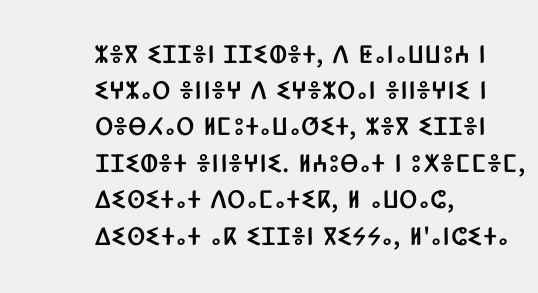ⵣⴻⴳ ⵉⵊⵊⴻⵏ ⵊⵊⵉⵀⴻⵜ, ⴷ ⵟⴰⵏⴰⵡⵡⵓⵄ ⵏ ⵉⵖⵣⴰⵔ ⴻⵏⵏⴻⵖ ⴷ ⵉⵖⴻⵣⵔⴰⵏ ⴻⵏⵏⴻⵖⵏⵉ ⵏ ⵔⴻⴱⵃⴰⵔ ⵍⵎⵓⵜⴰⵡⴰⵚⵉⵜ, ⵣⴻⴳ ⵉⵊⵊⴻⵏ ⵊⵊⵉⵀⴻⵜ ⴻⵏⵏⴻⵖⵏⵉ. ⵍⵄⵓⴱⴰⵜ ⵏ ⵓⵅⴻⵎⵎⴻⵎ, ⵠⵉⵙⵉⵜⴰⵜ ⴷⵔⴰⵎⴰⵜⵉⴽ, ⵍ ⴰⵡⵔⴰⵛ, ⵠⵉⵙⵉⵜⴰⵜ ⴰⴽ ⵉⵊⵊⴻⵏ ⴳⵉⵢⵢⴰ, ⵍ'ⴰⵏⵛⵉⵜⴰ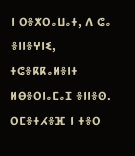ⵏ ⵔⴻⵅⵔⴰⵡⴰⵜ, ⴷ ⵛⴰ ⴻⵏⵏⴻⵖⵏⵉ, ⵜⵛⴻⴽⴽⴰⵍⴻⵏⵜ ⵍⴱⴻⵔⵏⴰⵎⴰⵊ ⴻⵏⵏⴻⵙ. ⵔⵎⴻⵜⵃⴻⴼ ⵏ ⵜⴻⵔ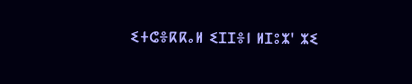ⵉⵜⵛⴻⴽⴽⴰⵍ ⵉⵊⵊⴻⵏ ⵍⵊⵓⵣ' ⵣⵉ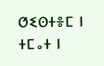ⵚⵉⵙⵜⴻⵎ ⵏ ⵜⵎⴰⵜ ⵏ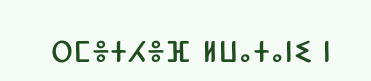ⵔⵎⴻⵜⵃⴻⴼ ⵍⵡⴰⵜⴰⵏⵉ ⵏ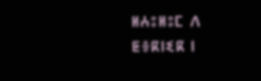ⵍⵄⵓⵍⵓⵎ ⴷ ⵟⴻⴽⵏⵉⴽ ⵏ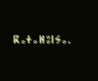ⴽⴰⵜⴰⵍⵓⵏⵢⴰ.